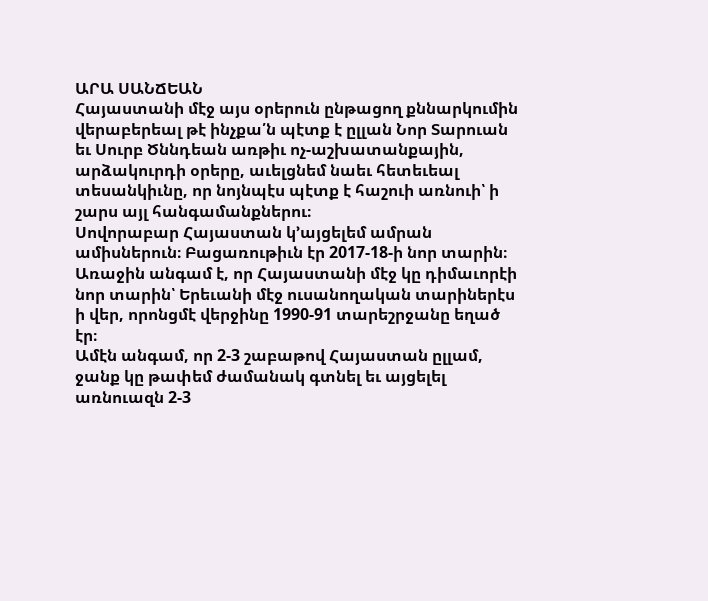ԱՐԱ ՍԱՆՃԵԱՆ
Հայաստանի մէջ այս օրերուն ընթացող քննարկումին վերաբերեալ թէ ինչքա՛ն պէտք է ըլլան Նոր Տարուան եւ Սուրբ Ծննդեան առթիւ ոչ-աշխատանքային, արձակուրդի օրերը, աւելցնեմ նաեւ հետեւեալ տեսանկիւնը, որ նոյնպէս պէտք է հաշուի առնուի՝ ի շարս այլ հանգամանքներու։
Սովորաբար Հայաստան կ’այցելեմ ամրան ամիսներուն։ Բացառութիւն էր 2017-18-ի նոր տարին։ Առաջին անգամ է, որ Հայաստանի մէջ կը դիմաւորէի նոր տարին՝ Երեւանի մէջ ուսանողական տարիներէս ի վեր, որոնցմէ վերջինը 1990-91 տարեշրջանը եղած էր։
Ամէն անգամ, որ 2-3 շաբաթով Հայաստան ըլլամ, ջանք կը թափեմ ժամանակ գտնել եւ այցելել առնուազն 2-3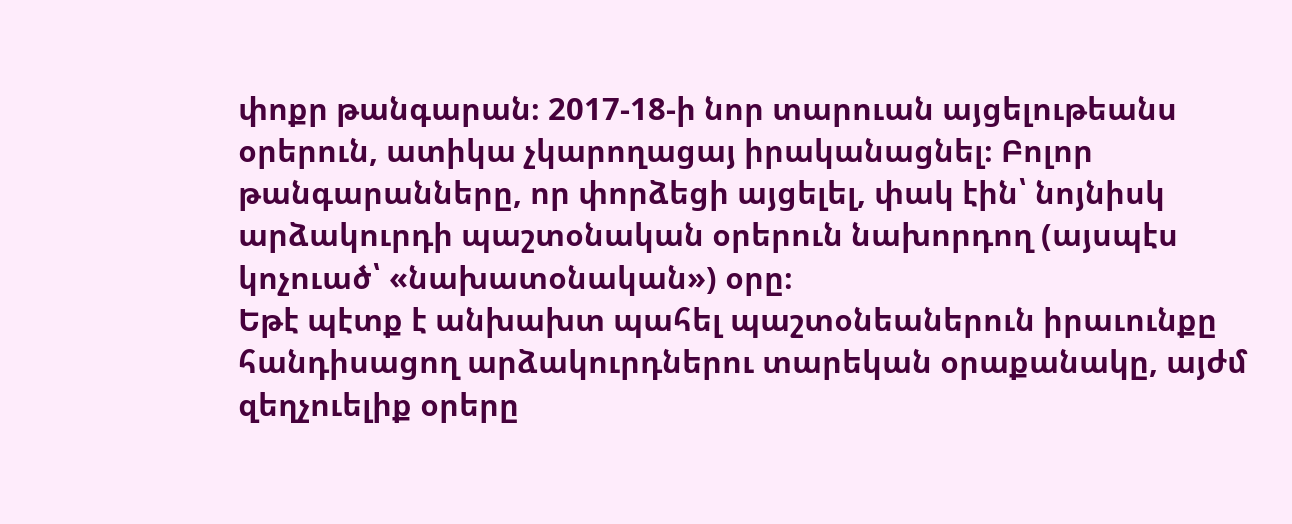փոքր թանգարան։ 2017-18-ի նոր տարուան այցելութեանս օրերուն, ատիկա չկարողացայ իրականացնել։ Բոլոր թանգարանները, որ փորձեցի այցելել, փակ էին՝ նոյնիսկ արձակուրդի պաշտօնական օրերուն նախորդող (այսպէս կոչուած՝ «նախատօնական») օրը։
Եթէ պէտք է անխախտ պահել պաշտօնեաներուն իրաւունքը հանդիսացող արձակուրդներու տարեկան օրաքանակը, այժմ զեղչուելիք օրերը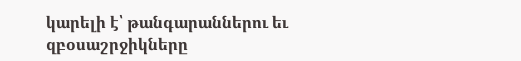կարելի է՝ թանգարաններու եւ զբօսաշրջիկները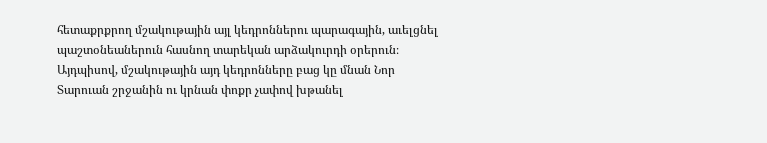հետաքրքրող մշակութային այլ կեդրոններու պարագային, աւելցնել պաշտօնեաներուն հասնող տարեկան արձակուրդի օրերուն։ Այդպիսով, մշակութային այդ կեդրոնները բաց կը մնան Նոր Տարուան շրջանին ու կրնան փոքր չափով խթանել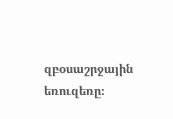զբօսաշրջային եռուզեռը։